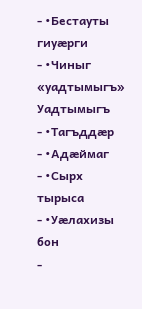- •Бестауты гиуæрги
- •Чиныг «уадтымыгъ» Уадтымыгъ
- •Тагъддæр
- •Адæймаг
- •Сырх тырыса
- •Уæлахизы бон
-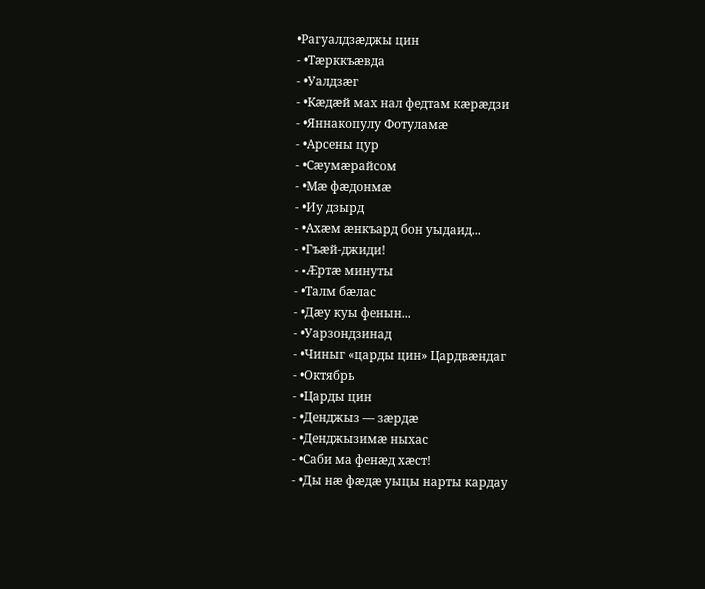•Рагуалдзæджы цин
- •Тæрккъæвда
- •Уалдзæг
- •Кæдæй мах нал федтам кæрæдзи
- •Яннакопулу Фотуламæ
- •Арсены цур
- •Сæумæрайсом
- •Мæ фæдонмæ
- •Иу дзырд
- •Ахæм æнкъард бон уыдаид...
- •Гъæй-джиди!
- •Æртæ минуты
- •Талм бæлас
- •Дæу куы фенын...
- •Уарзондзинад
- •Чиныг «царды цин» Цардвæндаг
- •Октябрь
- •Царды цин
- •Денджыз — зæрдæ
- •Денджызимæ ныхас
- •Саби ма фенæд хæст!
- •Ды нæ фæдæ уыцы нарты кардау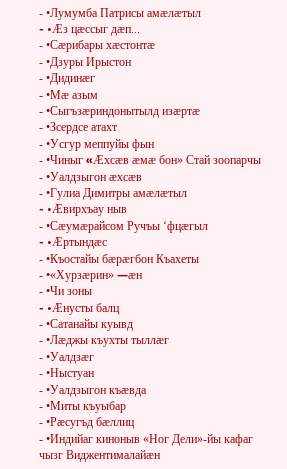- •Лумумба Патрисы амæлæтыл
- •Æз цæссыг дæп...
- •Сæрибары хæстонтæ
- •Дзуры Ирыстон
- •Дидинæг
- •Мæ азым
- •Сыгъзæриндонытылд изæртæ
- •Зсердсе атахт
- •Усгур меппуйы фын
- •Чиныг «Æхсæв æмæ бон» Стай зоопарчы
- •Уалдзыгон æхсæв
- •Гулиа Димитры амæлæтыл
- •Æвирхъау ныв
- •Сæумæрайсом Ручъы ‘фцæгыл
- •Æртындæс
- •Къостайы бæрæгбон Къахеты
- •«Хурзæрин» —æн
- •Чи зоны
- •Æнусты балц
- •Сатанайы куывд
- •Лæджы къухты тыллæг
- •Уалдзæг
- •Ныстуан
- •Уалдзыгон къæвда
- •Миты къуыбар
- •Рæсугъд бæллиц
- •Индийаг киноныв «Ног Дели»-йы кафаг чызг Виджентималайæн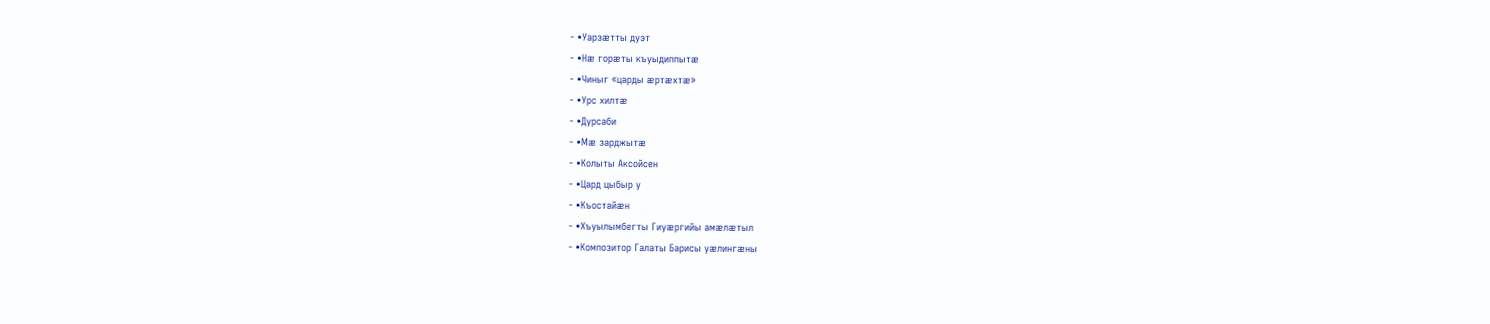- •Уарзæтты дуэт
- •Нæ горæты къуыдиппытæ
- •Чиныг «царды æртæхтæ»
- •Урс хилтæ
- •Дурсаби
- •Мæ зарджытæ
- •Колыты Аксойсен
- •Цард цыбыр у
- •Къостайæн
- •Хъуылымбегты Гиуæргийы амæлæтыл
- •Композитор Галаты Барисы уæлингæны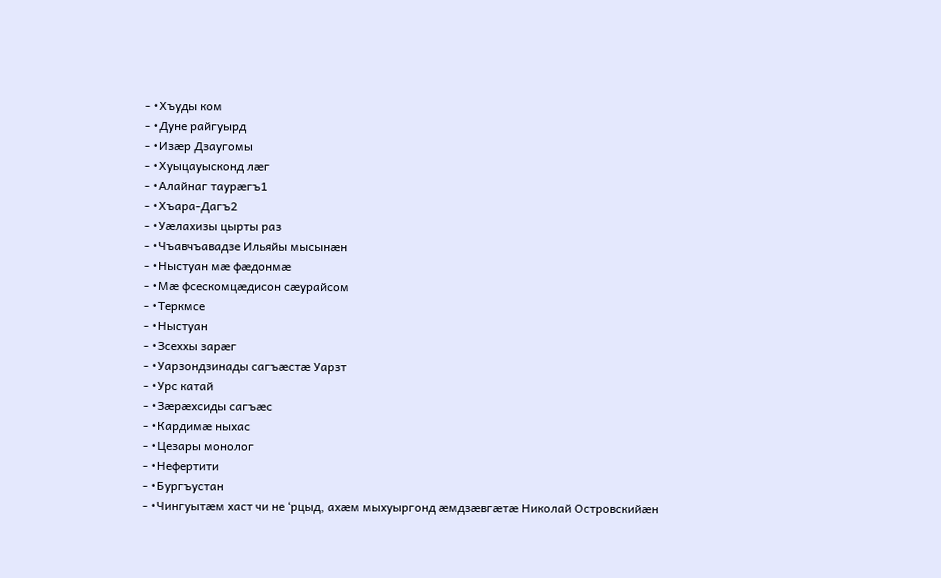- •Хъуды ком
- •Дуне райгуырд
- •Изæр Дзаугомы
- •Хуыцауысконд лæг
- •Алайнаг таурæгъ1
- •Хъара-Дагъ2
- •Уæлахизы цырты раз
- •Чъавчъавадзе Ильяйы мысынæн
- •Ныстуан мæ фæдонмæ
- •Мæ фсескомцæдисон сæурайсом
- •Теркмсе
- •Ныстуан
- •Зсеххы зарæг
- •Уарзондзинады сагъæстæ Уарзт
- •Урс катай
- •Зæрæхсиды сагъæс
- •Кардимæ ныхас
- •Цезары монолог
- •Нефертити
- •Бургъустан
- •Чингуытæм хаст чи не ‘рцыд, ахæм мыхуыргонд æмдзæвгæтæ Николай Островскийæн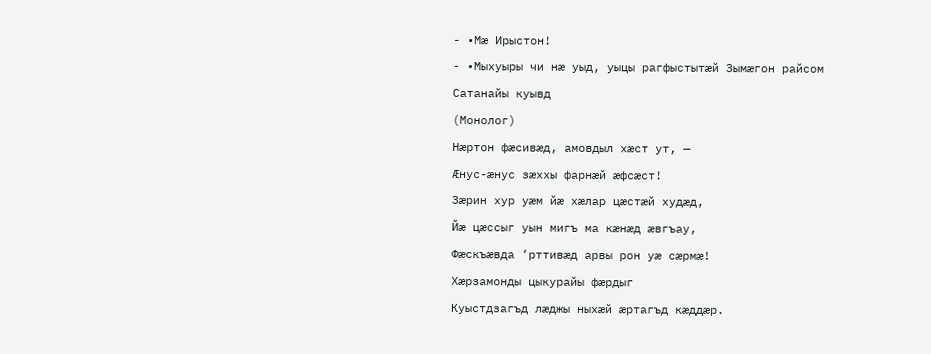- •Мæ Ирыстон!
- •Мыхуыры чи нæ уыд, уыцы рагфыстытæй Зымæгон райсом
Сатанайы куывд
(Монолог)
Нæртон фæсивæд, амовдыл хæст ут, —
Æнус-æнус зæххы фарнæй æфсæст!
Зæрин хур уæм йæ хæлар цæстæй худæд,
Йæ цæссыг уын мигъ ма кæнæд æвгъау,
Фæскъæвда ‘рттивæд арвы рон уæ сæрмæ!
Хæрзамонды цыкурайы фæрдыг
Куыстдзагъд лæджы ныхæй æртагъд кæддæр.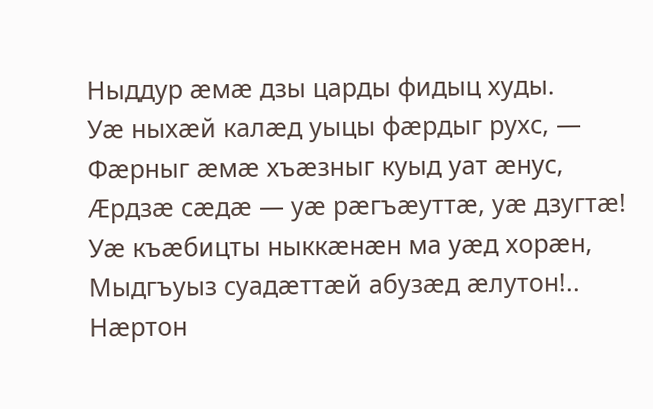Ныддур æмæ дзы царды фидыц худы.
Уæ ныхæй калæд уыцы фæрдыг рухс, —
Фæрныг æмæ хъæзныг куыд уат æнус,
Æрдзæ сæдæ — уæ рæгъæуттæ, уæ дзугтæ!
Уæ къæбицты ныккæнæн ма уæд хорæн,
Мыдгъуыз суадæттæй абузæд æлутон!..
Нæртон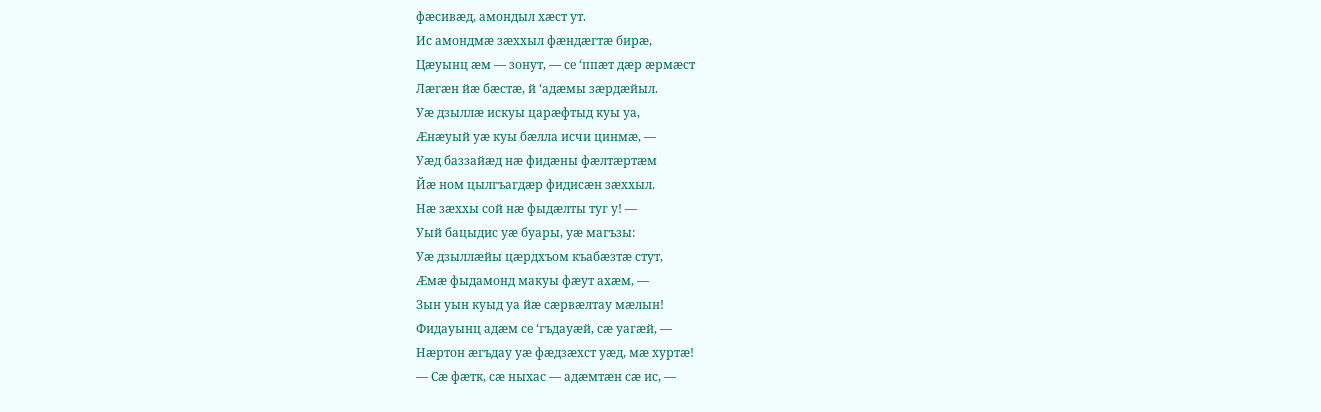фæсивæд, амондыл хæст ут.
Ис амондмæ зæххыл фæндæгтæ бирæ,
Цæуынц æм — зонут, — се ‘ппæт дæр æрмæст
Лæгæн йæ бæстæ, й ‘адæмы зæрдæйыл.
Уæ дзыллæ искуы царæфтыд куы уа,
Æнæуый уæ куы бæлла исчи цинмæ, —
Уæд баззайæд нæ фидæны фæлтæртæм
Йæ ном цылгъагдæр фидисæн зæххыл.
Нæ зæххы сой нæ фыдæлты туг у! —
Уый бацыдис уæ буары, уæ магъзы:
Уæ дзыллæйы цæрдхъом къабæзтæ стут,
Æмæ фыдамонд макуы фæут ахæм, —
Зын уын куыд уа йæ сæрвæлтау мæлын!
Фидауынц адæм се ‘гъдауæй, сæ уагæй, —
Нæртон æгъдау уæ фæдзæхст уæд, мæ хуртæ!
— Сæ фæтк, сæ ныхас — адæмтæн сæ ис, —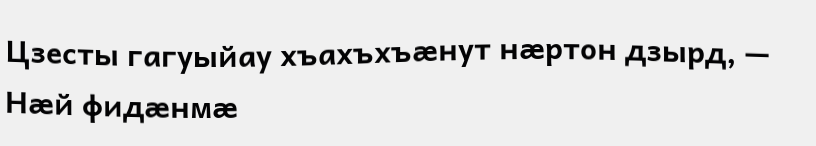Цзесты гагуыйау хъахъхъæнут нæртон дзырд, —
Нæй фидæнмæ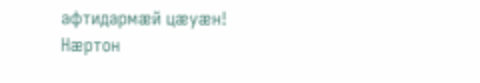афтидармæй цæуæн!
Нæртон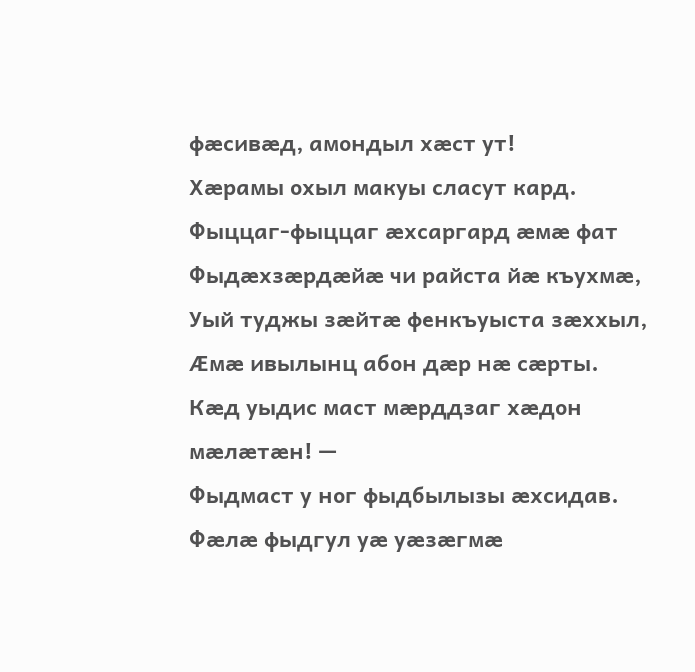фæсивæд, амондыл хæст ут!
Хæрамы охыл макуы сласут кард.
Фыццаг-фыццаг æхсаргард æмæ фат
Фыдæхзæрдæйæ чи райста йæ къухмæ,
Уый туджы зæйтæ фенкъуыста зæххыл,
Æмæ ивылынц абон дæр нæ сæрты.
Кæд уыдис маст мæрддзаг хæдон мæлæтæн! —
Фыдмаст у ног фыдбылызы æхсидав.
Фæлæ фыдгул уæ уæзæгмæ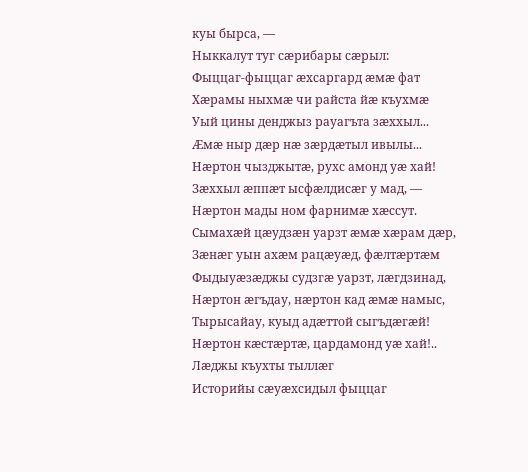куы бырса, —
Ныккалут туг сæрибары сæрыл:
Фыццаг-фыццаг æхсаргард æмæ фат
Хæрамы ныхмæ чи райста йæ къухмæ
Уый цины денджыз рауагъта зæххыл...
Æмæ ныр дæр нæ зæрдæтыл ивылы...
Нæртон чызджытæ, рухс амонд уæ хай!
Зæххыл æппæт ысфæлдисæг у мад, —
Нæртон мады ном фарнимæ хæссут.
Сымахæй цæудзæн уарзт æмæ хæрам дæр,
Зæнæг уын ахæм рацæуæд, фæлтæртæм
Фыдыуæзæджы судзгæ уарзт, лæгдзинад,
Нæртон æгъдау, нæртон кад æмæ намыс,
Тырысайау, куыд адæттой сыгъдæгæй!
Нæртон кæстæртæ, цардамонд уæ хай!..
Лæджы къухты тыллæг
Историйы сæуæхсидыл фыццаг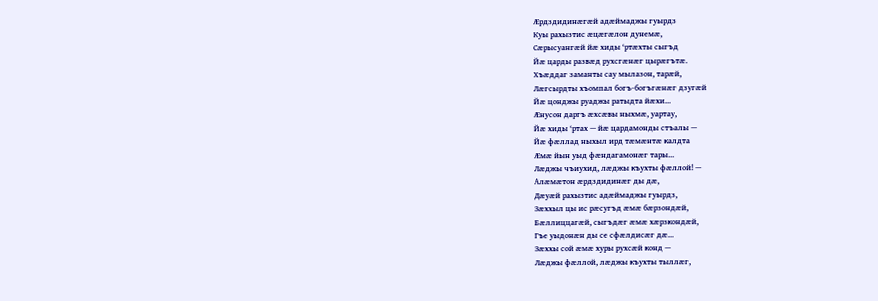Æрдздидинæгæй адæймаджы гуырдз
Куы рахызтис æцæгæлон дунемæ,
Сæрысуангæй йæ хиды ‘ртæхты сыгъд
Йæ царды развæд рухсгæнæг цырæгътæ.
Хъæддаг заманты сау мылазон, тарæй,
Лæгсырдты хъомпал богъ-богъгæнæг дзугæй
Йæ цонджы руаджы ратыдта йæхи...
Æнусон даргъ æхсæвы ныхмæ, уартау,
Йæ хиды ‘ртах — йæ цардамонды стъалы —
Йæ фæллад ныхыл ирд тæмæнтæ калдта
Æмæ йын уыд фæндагамонæг тары...
Лæджы чъиухид, лæджы къухты фæллой! —
Алæмæтон æрдздидинæг ды дæ,
Дæуæй рахызтис адæймаджы гуырдз,
Зæххыл цы ис рæсугъд æмæ бæрзондæй,
Бæллиццагæй, сыгъдæг æмæ хæрзкондæй,
Гъе уыдонæн ды се сфæлдисæг дæ...
Зæххы сой æмæ хуры рухсæй конд —
Лæджы фæллой, лæджы къухты тыллæг,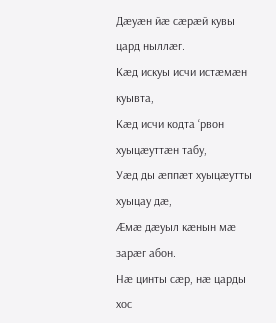Дæуæн йæ сæрæй кувы цард ныллæг.
Кæд искуы исчи истæмæн куывта,
Кæд исчи кодта ‘рвон хуыцæуттæн табу,
Уæд ды æппæт хуыцæутты хуыцау дæ,
Æмæ дæуыл кæнын мæ зарæг абон.
Нæ цинты сæр, нæ царды хос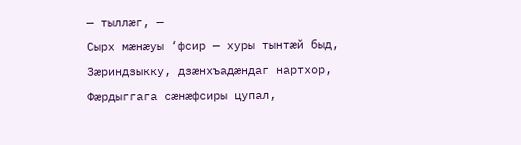— тыллæг, —
Сырх мæнæуы ‘фсир — хуры тынтæй быд,
Зæриндзыкку, дзæнхъадæндаг нартхор,
Фæрдыггага сæнæфсиры цупал,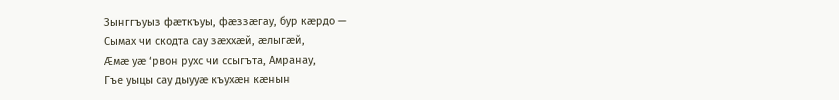Зынггъуыз фæткъуы, фæззæгау, бур кæрдо —
Сымах чи скодта сау зæххæй, æлыгæй,
Æмæ уæ ‘рвон рухс чи ссыгъта, Амранау,
Гъе уыцы сау дыууæ къухæн кæнын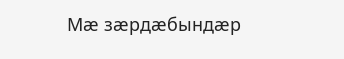Мæ зæрдæбындæр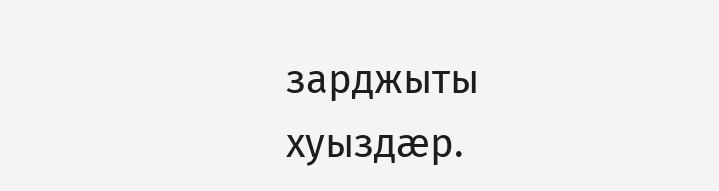зарджыты хуыздæр.